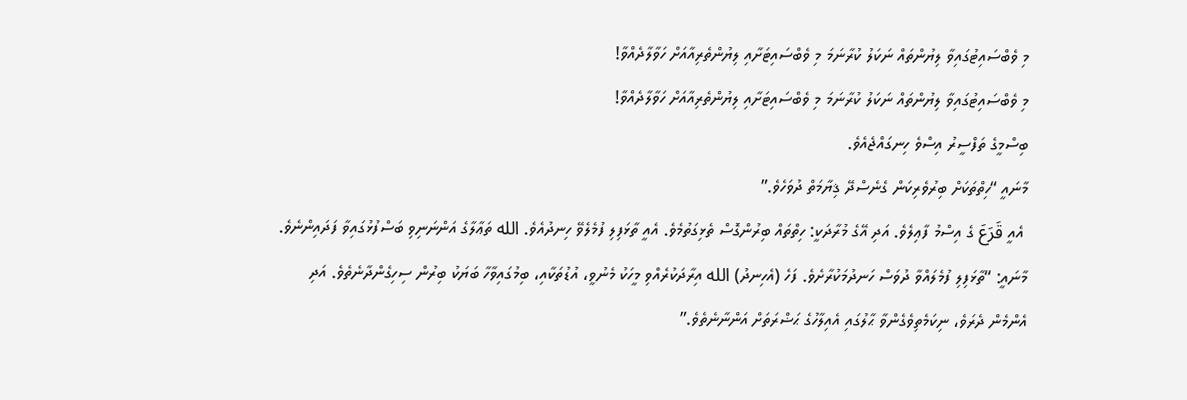މި ވެބްސައިޓުގައިވާ ލިޔުންތައް ނަކަލު ކުރާނަމަ މި ވެބްސައިޓަށާއި ލިޔުންތެރިއާއަށް ހަވާލާދެއްވާ!
މި ވެބްސައިޓުގައިވާ ލިޔުންތައް ނަކަލު ކުރާނަމަ މި ވެބްސައިޓަށާއި ލިޔުންތެރިއާއަށް ހަވާލާދެއްވާ!
ބިސްމީގެ ތަފްސީރު އިސްވެ ހިނގައްޖެއެވެ.
މާނައީ “ހިތްތަކަށް ބިރުވެރިކަން ގެނެސްދޭ ޤިޔާމަތް ދުވަހެވެ.”
 އެއީ قَرَعَ ގެ އިސްމު ފާޢިލެވެ. އަދި އޭގެ މުރާދަކީ: ހިތްތައް ބިރުންގޮސް ތެޅިގަތުމެވެ. އެއީ ތާޅަފިލި ފުމެލެވޭ ހިނދުއެވެ. الله ތަޢާލާގެ އަންނަނިވި ބަސްފުޅުގައިވާ ފަދައިންނެވެ.
މާނައީ: “ތާޅަފިލި ފުމެލައްވާ ދުވަސް ހަނދުމަކުރާށެވެ. ފަހެ (އެހިނދު) الله އިރާދަކުރެއްވި މީހަކު މެނުވީ، އުޑުތަކާއި، ބިމުގައިވާހާ ބަޔަކު ބިރުން ސިހިގެންދާނެތެވެ. އަދި އެންމެން ދެރަވެ، ނިކަމެތިވެގެންވާ ޙާލުގައި އެއިލާހުގެ ޙަޟްރަތަށް އަންނާނެތެވެ.”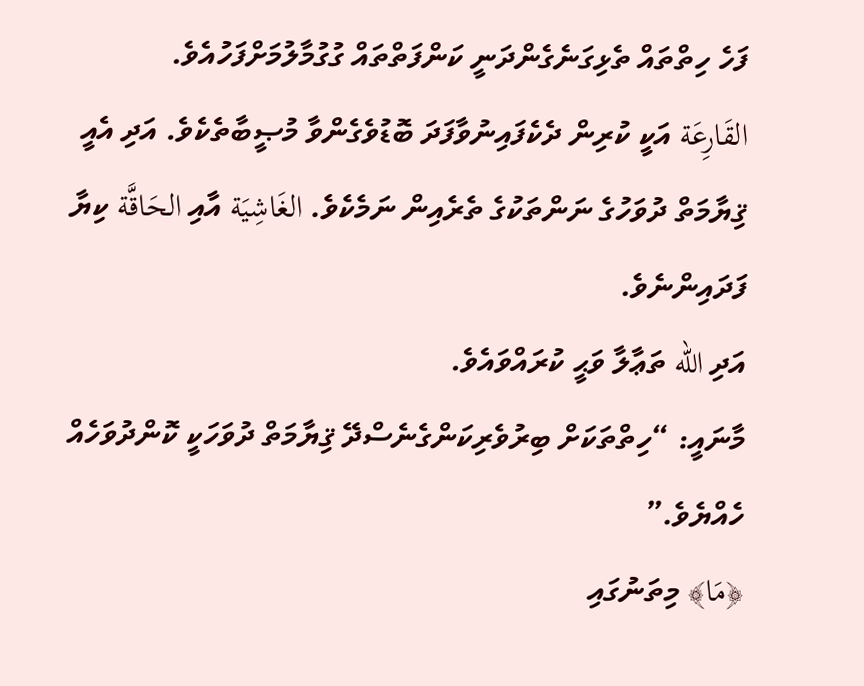ފަހެ ހިތްތައް ތެޅިގަނެގެންދަނީ ކަންފަތްތައް ގުގުމާލުމަށްފަހުއެވެ.
القَارِعَة އަކީ ކުރިން ދެކެފައިނުވާފަދަ ބޮޑުވެގެންވާ މުޞީބާތެކެވެ. އަދި އެއީ ޤިޔާމަތް ދުވަހުގެ ނަންތަކުގެ ތެރެއިން ނަމެކެވެ. الغَاشِيَة އާއި الحَاقَّة ކިޔާ ފަދައިންނެވެ.
އަދި الله ތަޢާލާ ވަޙީ ކުރައްވައެވެ.
މާނައީ: “ހިތްތަކަށް ބިރުވެރިކަންގެނެސްދޭ ޤިޔާމަތް ދުވަހަކީ ކޮންދުވަހެއް ހެއްޔެވެ.”
﴿مَا﴾ މިތަނުގައި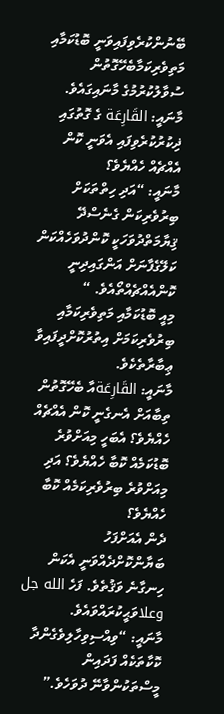ބޭނުންކުރެވިފައިވަނީ ބޮޑުކަމާއި މަތިވެރިކަމާބެހޭގޮތުން ސުވާލުކުރުމުގެ މާނައިގައެވެ.
މާނައީ: القَارِعَة ގެ ގޮތުގައި ޛިކުރުކުރެވިފައި އެވަނީ ކޮން އެއްޗެއް ހެއްޔެވެ؟
މާނައީ: “އަދި ހިތްތަކަށް ބިރުވެރިކަން ގެނެސްދޭ ޤިޔާމަތްދުވަހަކީ ކޮންދުވަހެއްކަން ކަލޭގެފާނަށް އަންގައިދިނީ ކޮންއެއްޗެއްތޯއެވެ. “
މިއީ ބޮޑުކަމާއި މަތިވެރިކަމާއި ބިރުވެރިކަމަށް އިތުރުކޮށްދީފައިވާ ޢިބާރާތެކެވެ.
މާނައީ: القَارِعَةއާ ބެހޭގޮތުން ތިބާއަށް އެނގެނީ ކޮން އެއްޗެއް ހެއްޔެވެ؟ އެބަހީ މިއަށްވުރެ ބޮޑުކަމެއް ކޮބާ ހެއްޔެވެ؟ އަދި މިއަށްވުރެ ބިރުވެރިކަމެއް ކޮބާ ހެއްޔެވެ؟
ދެން އެއަށްފަހު ބަޔާންކޮށްދެއްވަނީ އެކަން ހިނގާނެ ވަޤުތެވެ. ފަހެ الله جل وعلاވަޙީކުރައްވައެވެ.
މާނައީ: “ވިއްސިވިހާލިވެގެންދާ ކޮކާތަކެއް ފަދައިން މީސްތަކުންވާނޭ ދުވަހެވެ.”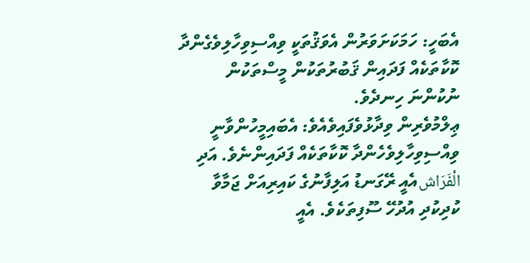އެބަހީ: ހަމަކަށަވަރުން އެވަޤުތަކީ ވިއްސިވިހާލިވެގެންދާ ކޮކާތަކެއް ފަދައިން ޤަބުރުތަކުން މީސްތަކުން ނުކުންނަ ހިނދެވެ.
ޢިލްމުވެރިން ވިދާޅުވެފައިވެއެވެ: އެބައިމީހުންވާނީ ވިއްސިވިހާލިވެހެންދާ ކޮކާތަކެއް ފަދައިންނެވެ. އަދި الْفَرَاشއެއީ ރޭގަނޑު އަލިފާނުގެ ކައިރިއަށް ޖަމާވާ ކުދިކުދި އުދުހޭ ސޫފިތަކެވެ. އެއީ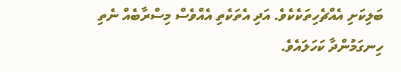ބަލިކަށި އެއްޗެހިތަކެކެވެ. އަދި އެތަކެތި އެއްވެސް މިސްރާބެއް ނެތި ހިނގަމުންދާ ކަހަލައެވެ.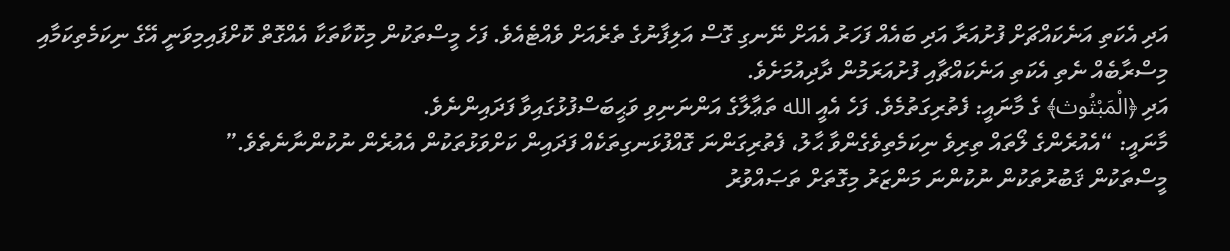އަދި އެކަތި އަނެކައްޗަށް ފުށުއަރާ އަދި ބައެއް ފަހަރު އެއަށް ނޭނގި ގޮސް އަލިފާނުގެ ތެރެއަށް ވެއްޓެއެވެ. ފަހެ މީސްތަކުން މިކޮކާތަކާ އެއްގޮތް ކޮށްފައިމިވަނީ އޭގެ ނިކަމެތިކަމާއި މިސްރާބެއް ނެތި އެކަތި އަނެކައްޗާއި ފުށުއަރަމުން ދާދިއުމަށެވެ.
އަދި ﴿الْمَبْثُوث﴾ ގެ މާނައީ: ފެތުރިގަތުމެވެ. ފަހެ އެއީ الله ތަޢާލާގެ އަންނަނިވި ވަޙީބަސްފުޅުގައިވާ ފަދައިންނެވެ.
މާނައީ: “އެއުރެންގެ ލޯތައް ތިރިވެ ނިކަމެތިވެގެންވާ ޙާލު، ފެތުރިގަންނަ ގޮއްފުޅަނގިތަކެއް ފަދައިން ކަށްވަޅުތަކުން އެއުރެން ނުކުންނާނެތެވެ.”
މީސްތަކުން ޤަބުރުތަކުން ނުކުންނަ މަންޒަރު މިގޮތަށް ތަޞައްވުރު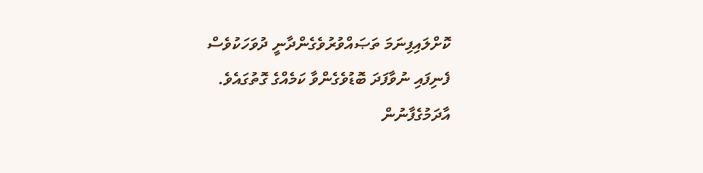ކޮށްލައިފިނަމަ ތަޞައްވުރުވެގެންދާނީ ދުވަހަކުވެސް ފެނިފައި ނުވާފަދަ ބޮޑުވެގެންވާ ކަމެއްގެ ގޮތުގައެވެ. އާދަމުގެފާނުން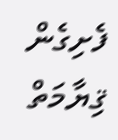ފެށިގެން ޤިޔާމަތް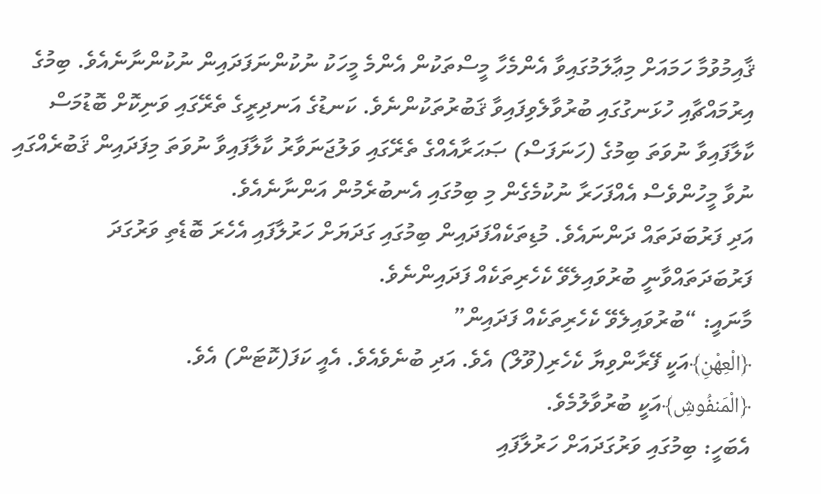ޤާއިމުވުމާ ހަމައަށް މިޢާލަމުގައިވާ އެންމެހާ މީސްތަކުން އެންމެ މީހަކު ނުކުންނަފަދައިން ނުކުންނާނެއެވެ. ބިމުގެ އިރުމައްޗާއި ހުޅަނގުގައި ބުރުވާލެވިފައިވާ ޤަބުރުތަކުންނެވެ. ކަނޑުގެ އަނދިރީގެ ތެރޭގައި ވަނިކޮށް ބޮޑުމަސް ކާލާފައިވާ ނުވަތަ ބިމުގެ (ހަނަފަސް) ޞަޙަރާއެއްގެ ތެރޭގައި ވަލުޖަނަވާރު ކާލާފައިވާ ނުވަތަ މިފަދައިން ޤަބުރެއްގައި ނުވާ މީހުންވެސް އެއްފަހަރާ ނުކުމެގެން މި ބިމުގައި އެނބުރެމުން އަންނާނެއެވެ.
އަދި ފަރުބަދަތައް ދަންނައެވެ. މުޑިތަކެއްފަދައިން ބިމުގައި ގަދަޔަށް ހަރުލާފައި އެހެރަ ބޮޑެތި ވަރުގަދަ ފަރުބަދަތައްވާނީ ބުރުވައިލެވޭ ކެހެރިތަކެއް ފަދައިންނެވެ.
މާނައީ: “ބުރުވައިލެވޭ ކެހެރިތަކެއް ފަދައިން”
﴿الْعِهْنِ﴾އަކީ ފޭރާންވިޔާ ކެހެރި(ވޫލް) އެވެ. އަދި ބުނެވެއެވެ. އެއީ ކަފަ(ކޮޓަން) އެވެ.
﴿الْمَنفُوشِ﴾އަކީ ބުރުވާލުމެވެ.
އެބަހީ: ބިމުގައި ވަރުގަދައަށް ހަރުލާފައި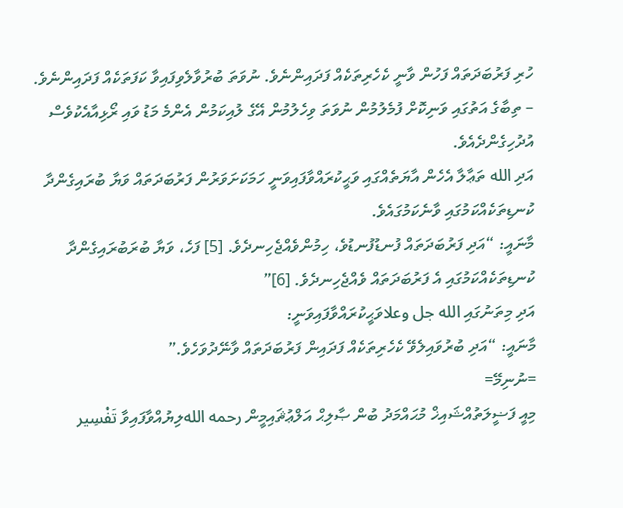ހުރި ފަރުބަދަތައް ފަހުން ވާނީ ކެހެރިތަކެއް ފަދައިންނެވެ. ނުވަތަ ބުރުވާލެވިފައިވާ ކަފަތަކެއް ފަދައިންނެވެ. – ތިބާގެ އަތުގައި ވަނިކޮށް ފުމެލުމުން ނުވަތަ ވިހެލުމުން އޭގެ ލުއިކަމުން އެންމެ މަޑު ވައި ރޯޅިއާއެކުވެސް އުދުހިގެންދެއެވެ.
އަދި الله ތަޢާލާ އެހެން އާޔަތެއްގައި ވަޙީކުރައްވާފައިވަނީ ހަމަކަށަވަރުން ފަރުބަދަތައް ވަޔާ ބުރައިގެންދާ ކުނޑިތަކެއްކަމުގައި ވާނެކަމުގައެވެ.
މާނައީ: “އަދި ފަރުބަދަތައް ފުނޑުފުނޑުވެ، ހިމުންވެއްޖެހިނދެވެ. [5] ފަހެ، ވަޔާ ބުރަބުރައިގެންދާ ކުނޑިތަކެއްކަމުގައި އެ ފަރުބަދަތައް ވެއްޖެހިނދެވެ. [6]”
އަދި މިތަނުގައި الله جل وعلاވަޙީކުރައްވާފައިވަނީ:
މާނައީ: “އަދި ބުރުވައިލެވޭ ކެހެރިތަކެއް ފަދައިން ފަރުބަދަތައް ވާނޭދުވަހެވެ.”
=ނުނިމޭ=
މިއީ ފަޟީލަތުއްޝައިޚް މުޙައްމަދު ބުން ޞާލިޙް އަލްޢުޘައިމީން رحمه اللهލިޔުއްވާފައިވާ تَفْسِير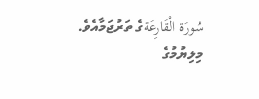سُورَة الْقَارِعَةގެ ތަރުޖަމާއެވެ.
މިލިޔުމުގެ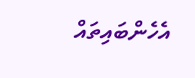އެހެންބައިތައް